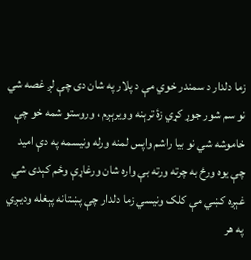زما دلدار د سمندر خوي مې د پلار په شان دی چې لږ غصه شي نو سم شور جوړ کړي زۀ ترېنه وویرېږم ، وروستو شمه خو چې خاموشه شي نو بیا راشم واپس لمنه ورله ونیسمه په دې امید چې یوه ورځ به چرته ورته بې واره شان ورغاړې وځم کېدی شي غېږه کښي مې کلک ونیسي زما دلدار چې پښتانه پېغله ودیـږي په هر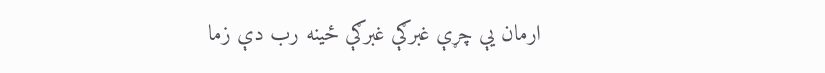ارمان یې چړې غبرګې غبرګې ځینه رب دې زما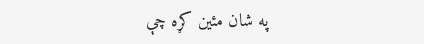په شان مئین کړه چې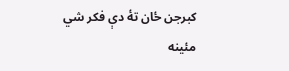کبرجن ځان تۀ دې فکر شي مئینه